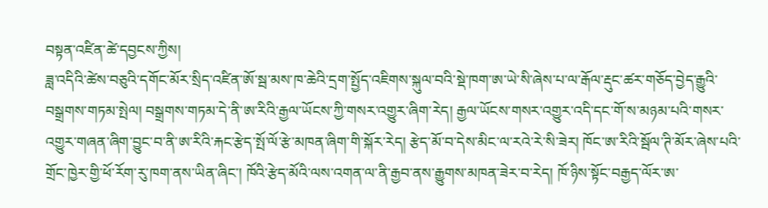བསྟན་འཛིན་ཚེ་དབྱངས་ཀྱིས།
ཟླ་འདིའི་ཚེས་བཅུའི་དགོང་མོར་སྲིད་འཛིན་ཨོ་སྦ་མས་ཁ་ཆེའི་དྲག་སྤྱོད་འཇིགས་སྐུལ་བའི་སྡེ་ཁག་ཨ་ཡེ་སི་ཞེས་པ་ལ་རྒོལ་རྡུང་ཚར་གཅོད་བྱེད་རྒྱུའི་བསྒྲགས་གཏམ་སྤེལ། བསྒྲགས་གཏམ་དེ་ནི་ཨ་རིའི་རྒྱལ་ཡོངས་ཀྱི་གསར་འགྱུར་ཞིག་རེད། རྒྱལ་ཡོངས་གསར་འགྱུར་འདི་དང་གོ་ས་མཉམ་པའི་གསར་འགྱུར་གཞན་ཞིག་བྱུང་བ་ནི་ཨ་རིའི་རྐང་རྩེད་སྤོ་ལོ་རྩེ་མཁན་ཞིག་གི་སྐོར་རེད། རྩེད་མོ་བ་དེས་མིང་ལ་རའེ་རེ་སི་ཟེར། ཁོང་ཨ་རིའི་སྦོལ་ཊི་མོར་ཞེས་པའི་གྲོང་ཁྱེར་གྱི་ཕོ་རོག་རུ་ཁག་ནས་ཡིན་ཞིང་། ཁོའི་རྩེད་མོའི་ལས་འགན་ལ་ནི་རྒྱབ་ནས་རྒྱུགས་མཁན་ཟེར་བ་རེད། ཁོ་ཉིས་སྟོང་བརྒྱད་ལོར་ཨ་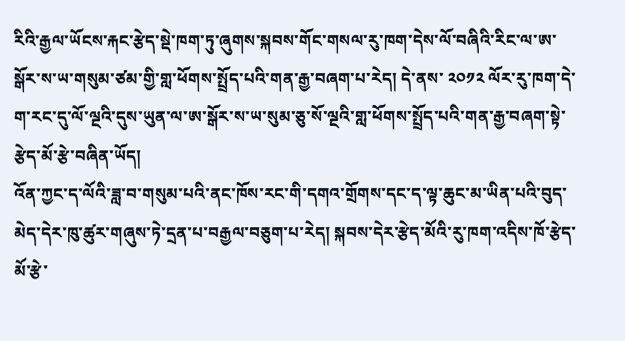རིའི་རྒྱལ་ཡོངས་རྐང་རྩེད་སྡེ་ཁག་ཏུ་ཞུགས་སྐབས་གོང་གསལ་རུ་ཁག་དེས་ལོ་བཞིའི་རིང་ལ་ཨ་སྒོར་ས་ཡ་གསུམ་ཙམ་གྱི་གླ་ཕོགས་སྤྲོད་པའི་གན་རྒྱ་བཞག་པ་རེད། དེ་ནས་ ༢༠༡༢ ལོར་རུ་ཁག་དེ་ག་རང་དུ་ལོ་ལྔའི་དུས་ཡུན་ལ་ཨ་སྒོར་ས་ཡ་སུམ་ཅུ་སོ་ལྔའི་གླ་ཕོགས་སྤྲོད་པའི་གན་རྒྱ་བཞག་སྟེ་རྩེད་མོ་རྩེ་བཞིན་ཡོད།
འོན་ཀྱང་ད་ལོའི་ཟླ་བ་གསུམ་པའི་ནང་ཁོས་རང་གི་དགའ་གྲོགས་དང་ད་ལྟ་ཆུང་མ་ཡིན་པའི་བུད་མེད་དེར་ཁུ་ཚུར་གཞུས་ཏེ་དྲན་པ་བརྒྱལ་བཅུག་པ་རེད། སྐབས་དེར་རྩེད་མོའི་རུ་ཁག་འདིས་ཁོ་རྩེད་མོ་རྩེ་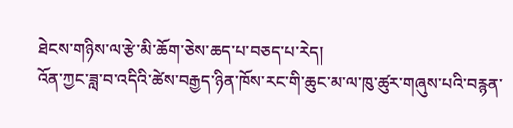ཐེངས་གཉིས་ལ་རྩེ་མི་ཆོག་ཅེས་ཆད་པ་བཅད་པ་རེད།
འོན་ཀྱང་ཟླ་བ་འདིའི་ཚེས་བརྒྱད་ཉིན་ཁོས་རང་གི་ཆུང་མ་ལ་ཁུ་ཚུར་གཞུས་པའི་བརྙན་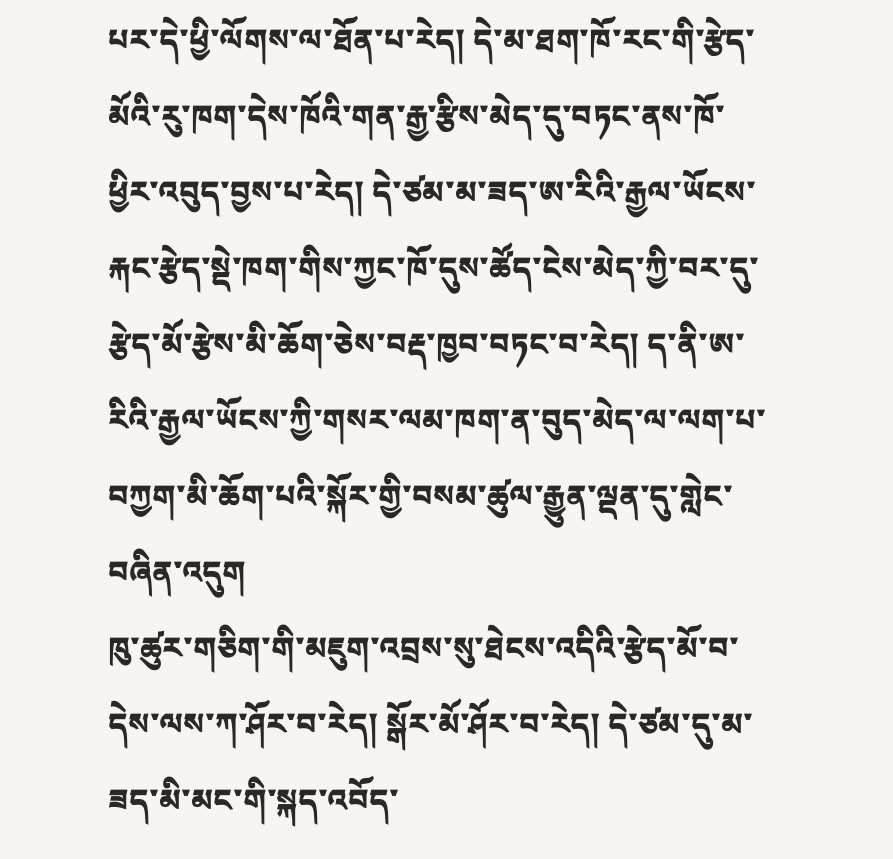པར་དེ་ཕྱི་ལོགས་ལ་ཐོན་པ་རེད། དེ་མ་ཐག་ཁོ་རང་གི་རྩེད་མོའི་རུ་ཁག་དེས་ཁོའི་གན་རྒྱ་རྩིས་མེད་དུ་བཏང་ནས་ཁོ་ཕྱིར་འབུད་བྱས་པ་རེད། དེ་ཙམ་མ་ཟད་ཨ་རིའི་རྒྱལ་ཡོངས་རྐང་རྩེད་སྡེ་ཁག་གིས་ཀྱང་ཁོ་དུས་ཚོད་ངེས་མེད་ཀྱི་བར་དུ་རྩེད་མོ་རྩེས་མི་ཆོག་ཅེས་བརྡ་ཁྱབ་བཏང་བ་རེད། ད་ནི་ཨ་རིའི་རྒྱལ་ཡོངས་ཀྱི་གསར་ལམ་ཁག་ན་བུད་མེད་ལ་ལག་པ་བཀྱག་མི་ཆོག་པའི་སྐོར་གྱི་བསམ་ཚུལ་རྒྱུན་ལྡན་དུ་གླེང་བཞིན་འདུག
ཁུ་ཚུར་གཅིག་གི་མཇུག་འབྲས་སུ་ཐེངས་འདིའི་རྩེད་མོ་བ་དེས་ལས་ཀ་ཤོར་བ་རེད། སྒོར་མོ་ཤོར་བ་རེད། དེ་ཙམ་དུ་མ་ཟད་མི་མང་གི་སྐད་འབོད་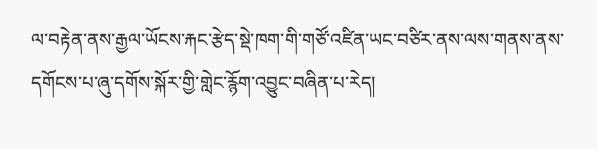ལ་བརྟེན་ནས་རྒྱལ་ཡོངས་རྐང་རྩེད་སྡེ་ཁག་གི་གཙོ་འཛིན་ཡང་བཙིར་ནས་ལས་གནས་ནས་དགོངས་པ་ཞུ་དགོས་སྐོར་གྱི་གླེང་རྙོག་འབྱུང་བཞིན་པ་རེད།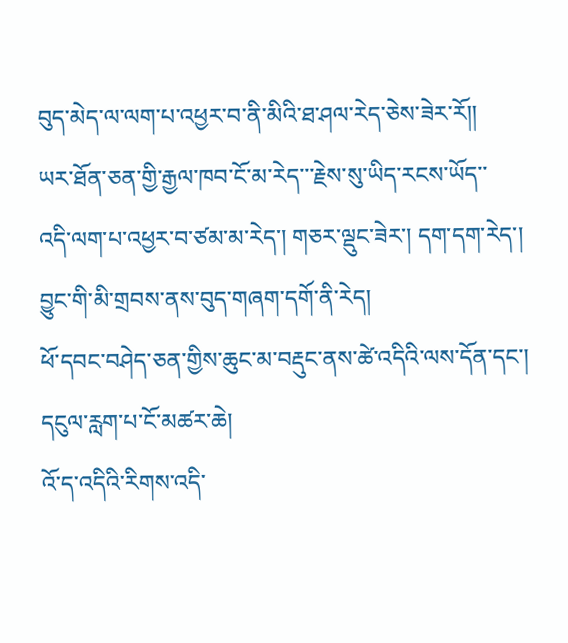བུད་མེད་ལ་ལག་པ་འཕྱར་བ་ནི་མིའི་ཐ་ཤལ་རེད་ཅེས་ཟེར་རོ།།
ཡར་ཐོན་ཅན་གྱི་རྒྱལ་ཁབ་ངོ་མ་རེད་་་རྗེས་སུ་ཡིད་རངས་ཡོད་་
འདི་ལག་པ་འཕྱར་བ་ཙམ་མ་རེད་། གཅར་ལྡུང་ཟེར་། དག་དག་རེད་། བྱུང་གི་མི་གྲབས་ནས་བུད་གཞག་དགོ་ནི་རེད།
ཕོ་དབང་བཤེད་ཅན་གྱིས་ཆུང་མ་བརྡུང་ནས་ཚེ་འདིའི་ལས་དོན་དང་། དངུལ་རླག་པ་ངོ་མཚར་ཆེ།
འོ་ད་འདིའི་རིགས་འདི་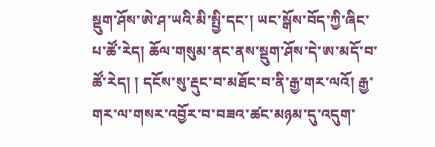སྡུག་ཤོས་ཨེ་ཤ་ཡའི་མི་སྤྱི་དང་། ཡང་སྒོས་བོད་ཀྱི་ཞིང་པ་ཚོ་རེད། ཆོལ་གསུམ་ནང་ནས་སྡུག་ཤོས་དེ་ཨ་མདོ་བ་ཚོ་རེད། ། དངོས་སུ་རྡུང་བ་མཐོང་བ་ནི་རྒྱ་གར་ལའོ། རྒྱ་གར་ལ་གསར་འབྱོར་བ་བཟའ་ཚང་མཉམ་དུ་འདུག་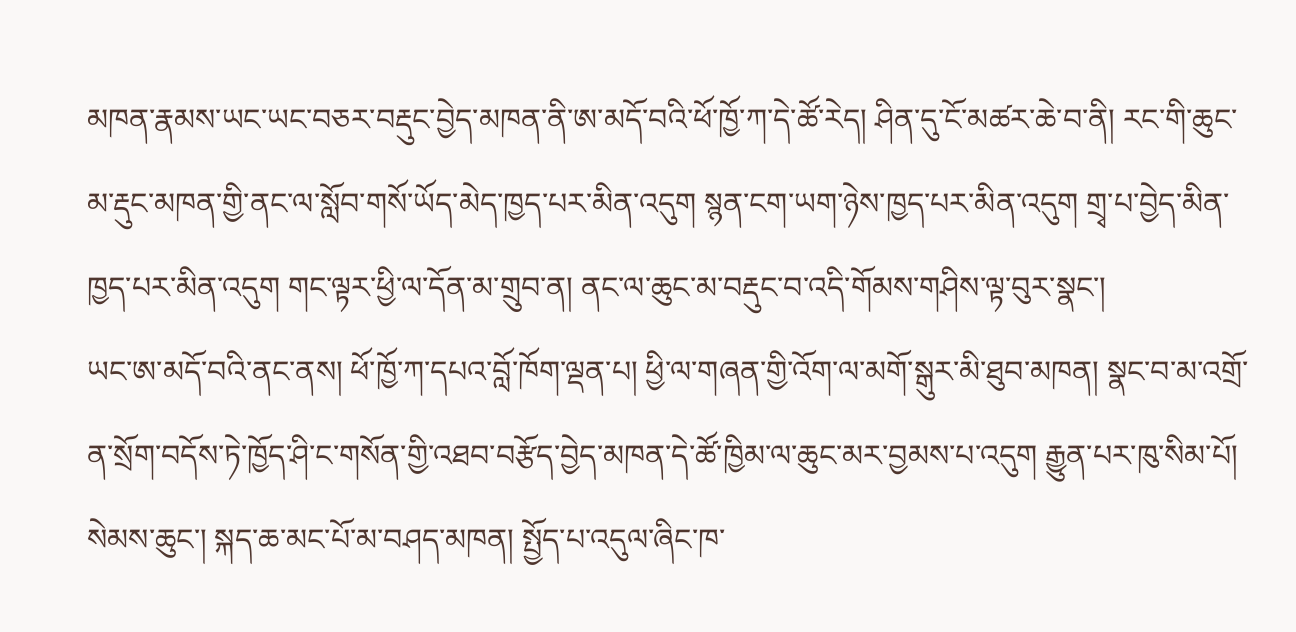མཁན་རྣམས་ཡང་ཡང་བཅར་བརྡུང་བྱེད་མཁན་ནི་ཨ་མདོ་བའི་ཕོ་ཁྱོ་ཀ་དེ་ཚོ་རེད། ཤིན་དུ་ངོ་མཚར་ཆེ་བ་ནི། རང་གི་ཆུང་མ་རྡུང་མཁན་གྱི་ནང་ལ་སློབ་གསོ་ཡོད་མེད་ཁྱད་པར་མིན་འདུག སྙན་ངག་ཡག་ཉེས་ཁྱད་པར་མིན་འདུག གྲྭ་པ་བྱེད་མིན་ཁྱད་པར་མིན་འདུག གང་ལྟར་ཕྱི་ལ་དོན་མ་གྲུབ་ན། ནང་ལ་ཆུང་མ་བརྡུང་བ་འདི་གོམས་གཤིས་ལྟ་བུར་སྣང་།
ཡང་ཨ་མདོ་བའི་ནང་ནས། ཕོ་ཁྱོ་ཀ་དཔའ་བློ་ཁོག་ལྡན་པ། ཕྱི་ལ་གཞན་གྱི་འོག་ལ་མགོ་སྒུར་མི་ཐུབ་མཁན། སྣང་བ་མ་འགྲོ་ན་སྲོག་བདོས་ཏེ་ཁྱོད་ཤི་ང་གསོན་གྱི་འཐབ་བརྩོད་བྱེད་མཁན་དེ་ཚོ་ཁྱིམ་ལ་ཆུང་མར་བྱམས་པ་འདུག རྒྱུན་པར་ཁུ་སིམ་པོ། སེམས་ཆུང་། སྐད་ཆ་མང་པོ་མ་བཤད་མཁན། སྤྱོད་པ་འདུལ་ཞིང་ཁ་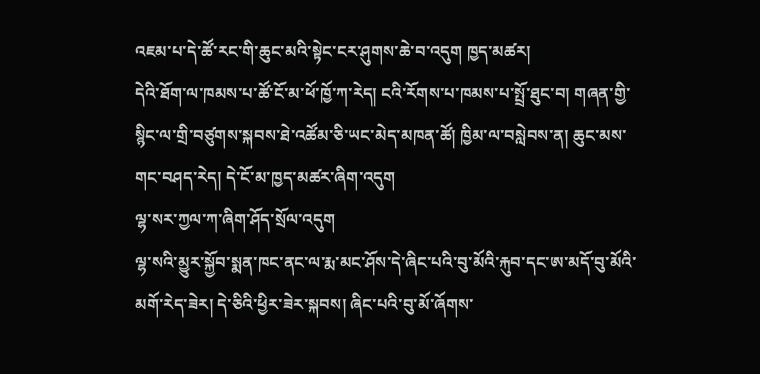འཇམ་པ་དེ་ཚོ་རང་གི་ཆུང་མའི་སྟེང་ངར་ཤུགས་ཆེ་བ་འདུག ཁྱད་མཚར།
དེའི་ཐོག་ལ་ཁམས་པ་ཚོ་ངོ་མ་ཕོ་ཁྱོ་ཀ་རེད། ངའི་རོགས་པ་ཁམས་པ་སྤྲོ་ཐུང་བ། གཞན་གྱི་སྙིང་ལ་གྲི་བཙུགས་སྐབས་ཐེ་འཚོམ་ཅི་ཡང་མེད་མཁན་ཚོ། ཁྱིམ་ལ་བསླེབས་ན། ཆུང་མས་གང་བཤད་རེད། དེ་ངོ་མ་ཁྱད་མཚར་ཞིག་འདུག
ལྷ་སར་ཀྱལ་ཀ་ཞིག་ཤོད་སྲོལ་འདུག
ལྷ་སའི་མྱུར་སྐྱོབ་སྨན་ཁང་ནང་ལ་རྨ་མང་ཤོས་དེ་ཞིང་པའི་བུ་མོའི་རྐུབ་དང་ཨ་མདོ་བུ་མོའི་མགོ་རེད་ཟེར། དེ་ཅིའི་ཕྱིར་ཟེར་སྐབས། ཞིང་པའི་བུ་མོ་ཞོགས་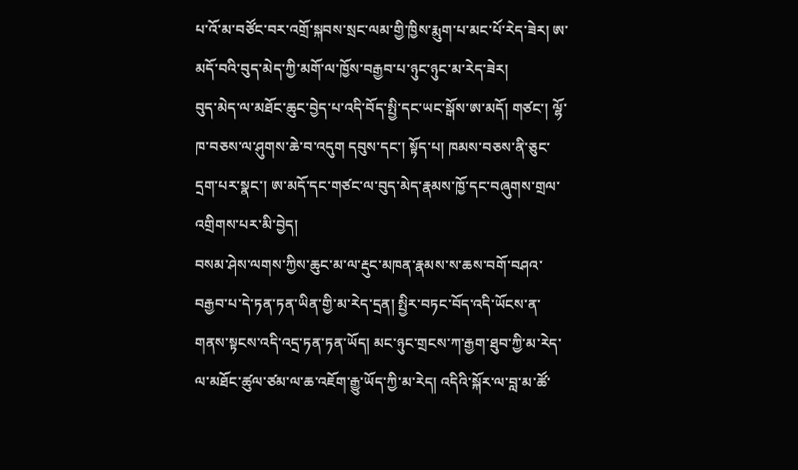པ་འོ་མ་བཙོང་བར་འགྲོ་སྐབས་སྲང་ལམ་གྱི་ཁྱིས་རྨུག་པ་མང་པོ་རེད་ཟེར། ཨ་མདོ་བའི་བུད་མེད་ཀྱི་མགོ་ལ་ཁྱོས་བརྒྱབ་པ་ཉུང་ཉུང་མ་རེད་ཟེར།
བུད་མེད་ལ་མཐོང་ཆུང་བྱེད་པ་འདི་བོད་སྤྱི་དང་ཡང་སྒོས་ཨ་མདོ། གཙང་། ལྷོ་ཁ་བཅས་ལ་ཤུགས་ཆེ་བ་འདུག དབུས་དང་། སྟོད་པ། ཁམས་བཅས་ནི་ཅུང་དྲག་པར་སྣང་། ཨ་མདོ་དང་གཙང་ལ་བུད་མེད་རྣམས་ཁྱོ་དང་བཞུགས་གྲལ་འགྲིགས་པར་མི་བྱེད།
བསམ་ཤེས་ལགས་ཀྱིས་ཆུང་མ་ལ་རྡུང་མཁན་རྣམས་ས་ཆས་བགོ་བཤའ་བརྒྱབ་པ་དེ་ཏན་ཏན་ཡིན་གྱི་མ་རེད་དྲན། སྤྱིར་བཏང་བོད་འདི་ཡོངས་ན་གནས་སྟངས་འདི་འདྲ་ཏན་ཏན་ཡོད། མང་ཉུང་གྲངས་ཀ་རྒྱག་ཐུབ་ཀྱི་མ་རེད་ལ་མཐོང་ཚུལ་ཙམ་ལ་ཆ་འཇོག་རྒྱུ་ཡོད་ཀྱི་མ་རེད། འདིའི་སྐོར་ལ་བླ་མ་ཚོ་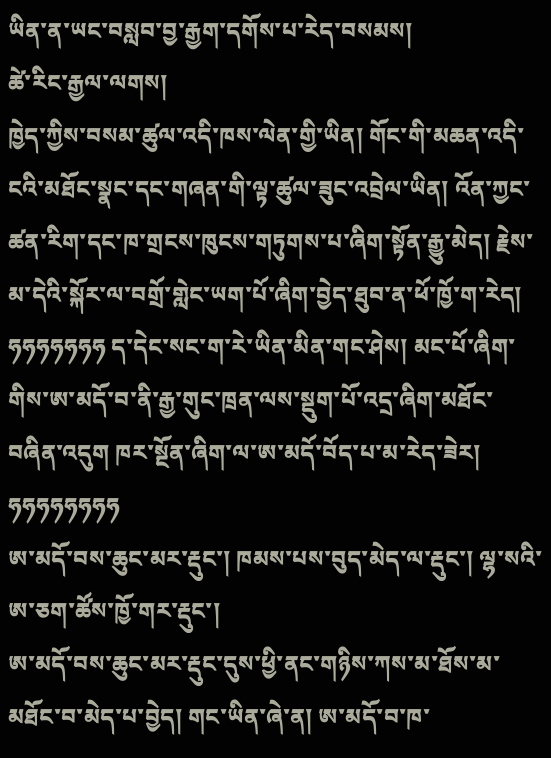ཡིན་ན་ཡང་བསླབ་བྱ་རྒྱག་དགོས་པ་རེད་བསམས།
ཚེ་རིང་རྒྱལ་ལགས།
ཁྱེད་ཀྱིས་བསམ་ཚུལ་འདི་ཁས་ལེན་གྱི་ཡིན། གོང་གི་མཆན་འདི་ངའི་མཐོང་སྣང་དང་གཞན་གི་ལྟ་ཚུལ་ཟུང་འབྲེལ་ཡིན། འོན་ཀྱང་ཚན་རིག་དང་ཁ་གྲངས་ཁུངས་གཏུགས་པ་ཞིག་སྟོན་རྒྱུ་མེད། རྗེས་མ་དེའི་སྐོར་ལ་བགྲོ་གླེང་ཡག་པོ་ཞིག་བྱེད་ཐུབ་ན་ཕོ་ཁྱོ་ག་རེད།
ཧཧཧཧཧཧཧ ད་དེང་སང་ག་རེ་ཡིན་མིན་གང་ཤེས། མང་པོ་ཞིག་གིས་ཨ་མདོ་བ་ནི་རྒྱ་གུང་ཁྲན་ལས་སྡུག་པོ་འདྲ་ཞིག་མཐོང་བཞིན་འདུག ཁར་སྔོན་ཞིག་ལ་ཨ་མདོ་བོད་པ་མ་རེད་ཟེར། ཧཧཧཧཧཧཧཧ
ཨ་མདོ་བས་ཆུང་མར་རྡུང་། ཁམས་པས་བུད་མེད་ལ་རྡུང་། ལྷ་སའི་ཨ་ཅག་ཚོས་ཁྱོ་གར་རྡུང་།
ཨ་མདོ་བས་ཆུང་མར་རྡུང་དུས་ཕྱི་ནང་གཉིས་ཀས་མ་ཐོས་མ་མཐོང་བ་མེད་པ་བྱེད། གང་ཡིན་ཞེ་ན། ཨ་མདོ་བ་ཁ་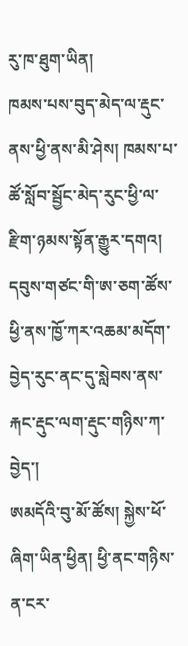རུ་ཁ་ཐུག་ཡིན།
ཁམས་པས་བུད་མེད་ལ་རྡུང་ནས་ཕྱི་ནས་མི་ཤེས། ཁམས་པ་ཚོ་སློབ་སྦྱོང་མེད་རུང་ཕྱི་ལ་རྫིག་ཉམས་སྟོན་རྒྱུར་དགའ།
དབུས་གཙང་གི་ཨ་ཅག་ཚོས་ཕྱི་ནས་ཁྱོ་ཀར་འཆམ་མདོག་བྱེད་རུང་ནང་དུ་སླེབས་ནས་རྐང་རྡུང་ལག་རྡུང་གཉིས་ཀ་བྱེད་།
ཨམདོའི་བུ་མོ་ཚོས། སྐྱེས་ཕོ་ཞིག་ཡིན་ཕྱིན། ཕྱི་ནང་གཉིས་ན་ངར་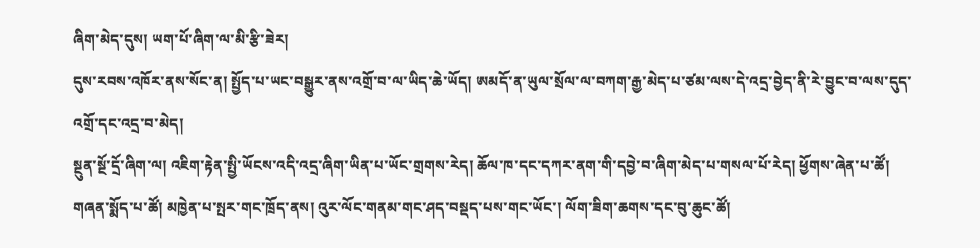ཞིག་མེད་དུས། ཡག་པོ་ཞིག་ལ་མི་རྩི་ཟེར།
དུས་རབས་འཁོར་ནས་སོང་ན། སྤྱོད་པ་ཡང་བསྒྱུར་ནས་འགྲོ་བ་ལ་ཡིད་ཆེ་ཡོད། ཨམདོ་ན་ཡུལ་སྲོལ་ལ་བཀག་རྒྱ་མེད་པ་ཙམ་ལས་དེ་འདྲ་བྱེད་ནི་རེ་བྱུང་བ་ལས་དུད་འགྲོ་དང་འདྲ་བ་མེད།
སྔུན་སྔོ་དྲོ་ཞིག་ལ། འཇིག་རྟེན་སྤྱི་ཡོངས་འདི་འདྲ་ཞིག་ཡིན་པ་ཡོང་གྲགས་རེད། ཆོལ་ཁ་དང་དཀར་ནག་གི་དབྱེ་བ་ཞིག་མེད་པ་གསལ་པོ་རེད། ཕྱོགས་ཞེན་པ་ཚོ། གཞན་སྨོད་པ་ཚོ། མཁྱེན་པ་སྤར་གང་ཁྲོད་ནས། འུར་ལོང་གནམ་གང་ཤད་བསྡད་པས་གང་ཡོང་། ལོག་ཟིག་ཆགས་དང་བུ་ཆུང་ཚོ།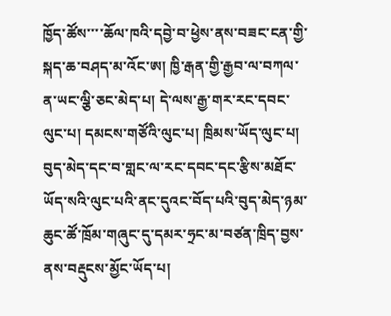ཁྱོད་ཚོས་་་་ཆོལ་ཁའི་དབྱེ་བ་ཕྱེས་ནས་བཟང་ངན་གྱི་སྐད་ཆ་བཤད་མ་འོང་ཨ། ཁྱི་རྒན་གྱི་རྒྱབ་ལ་བཀལ་ན་ཡང་ལྕི་ཅང་མེད་པ། དེ་ལས་རྒྱ་གར་རང་དབང་ལུང་པ། དམངས་གཙོའི་ལུང་པ། ཁྲིམས་ཡོད་ལུང་པ། བུད་མེད་དང་བ་གླང་ལ་རང་དབང་དང་རྩིས་མཐོང་ཡོད་སའི་ལུང་པའི་ནང་དུའང་བོད་པའི་བུད་མེད་ཉམ་ཆུང་ཚོ་ཁྲོམ་གཞུང་དུ་དམར་ཧྲང་མ་བཙན་ཁྲིད་བྱས་ནས་བརྡུངས་མྱོང་ཡོད་པ།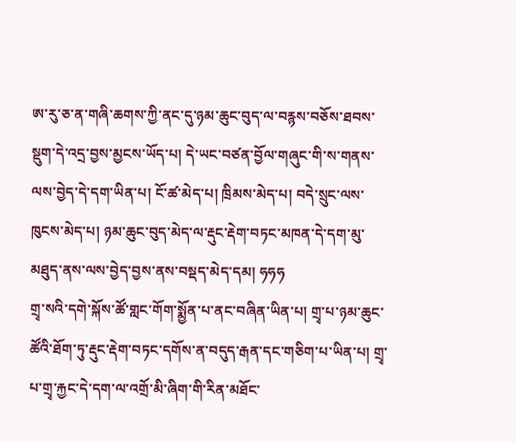ཨ་རུ་ཅ་ན་གཞི་ཆགས་ཀྱི་ནང་དུ་ཉམ་ཆུང་བུད་ལ་བརྙས་བཅོས་ཐབས་སྡུག་དེ་འདྲ་བྱས་མྱངས་ཡོད་པ། དེ་ཡང་བཙན་བྱོལ་གཞུང་གི་ས་གནས་ལས་བྱེད་དེ་དག་ཡིན་པ། ངོ་ཚ་མེད་པ། ཁྲིམས་མེད་པ། བདེ་སྲུང་ལས་ཁུངས་མེད་པ། ཉམ་ཆུང་བུད་མེད་ལ་རྡུང་རྡེག་བཏང་མཁན་དེ་དག་མུ་མཐུད་ནས་ལས་བྱེད་བྱས་ནས་བསྡད་མེད་དམ། ཧཧཧ
གྲྭ་སའི་དགེ་སྐོས་ཚོ་གླང་གོག་སྨྱོན་པ་ནང་བཞིན་ཡིན་པ། གྲྭ་པ་ཉམ་ཆུང་ཚོའི་ཐོག་ཏུ་རྡུང་རྡེག་བཏང་དགོས་ན་བདུད་རྒན་དང་གཅིག་པ་ཡིན་པ། གྲྭ་པ་གྲྭ་རྐྱང་དེ་དག་ལ་འགྲོ་མི་ཞིག་གི་རིན་མཐོང་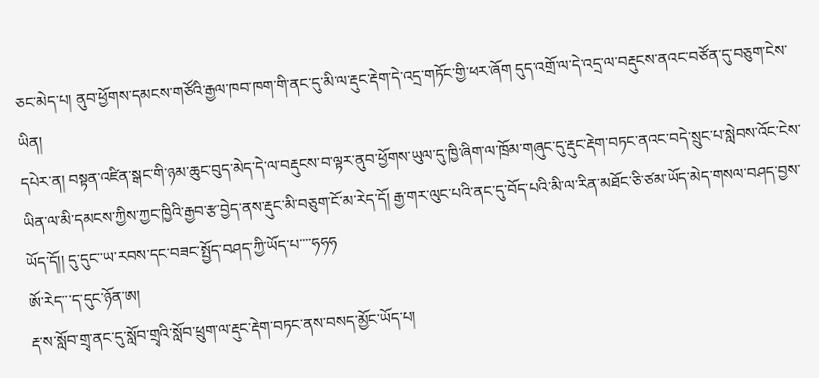ཅང་མེད་པ། ནུབ་ཕྱོགས་དམངས་གཙོའི་རྒྱལ་ཁབ་ཁག་གི་ནང་དུ་མི་ལ་རྡུང་རྡེག་དེ་འདྲ་གཏོང་གྱི་ཕར་ཞོག དུད་འགྲོ་ལ་དེ་འདྲ་ལ་བརྡུངས་ནའང་བཙོན་དུ་བཅུག་ངེས་ཡིན།
དཔེར་ན། བསྟན་འཛིན་སྒང་གི་ཉམ་ཆུང་བུད་མེད་དེ་ལ་བརྡུངས་བ་ལྟར་ནུབ་ཕྱོགས་ཡུལ་དུ་ཁྱི་ཞིག་ལ་ཁྲོམ་གཞུང་དུ་རྡུང་རྡེག་བཏང་ནའང་བདེ་སྲུང་པ་སླེབས་འོང་ངེས་ཡིན་ལ་མི་དམངས་ཀྱིས་ཀྱང་ཁྱིའི་རྒྱབ་རྩ་བྱེད་ནས་རྡུང་མི་བཅུག་ངོ་མ་རེད་དོ། རྒྱ་གར་ལུང་པའི་ནང་དུ་བོད་པའི་མི་ལ་རིན་མཐོང་ཅི་ཙམ་ཡོད་མེད་གསལ་བཤད་བྱས་ཡོད་དོ།། དུ་དུང་་ཡ་རབས་དང་བཟང་སྤྱོད་བཤད་ཀྱི་ཡོད་པ་་་་ཧཧཧ
ཨོ་རེད་་་ད་དུང་ཉོན་ཨ།
རྡ་ས་སློབ་གྲྭ་ནང་དུ་སློབ་གྲྭའི་སློབ་ཕྲུག་ལ་རྡུང་རྡེག་བཏང་ནས་བསད་མྱོང་ཡོད་པ།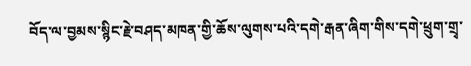བོད་ལ་བྱམས་སྙིང་རྗེ་བཤད་མཁན་གྱི་ཆོས་ལུགས་པའི་དགེ་རྒན་ཞིག་གིས་དགེ་ཕྲུག་གྲྭ་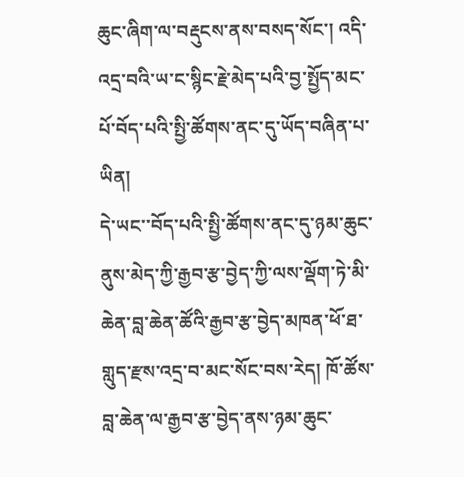ཆུང་ཞིག་ལ་བརྡུངས་ནས་བསད་སོང་། འདི་འདྲ་བའི་ཡ་ང་སྙིང་རྗེ་མེད་པའི་བྱ་སྤྱོད་མང་པོ་བོད་པའི་སྤྱི་ཚོགས་ནང་དུ་ཡོད་བཞིན་པ་ཡིན།
དེ་ཡང་་བོད་པའི་སྤྱི་ཚོགས་ནང་དུ་ཉམ་ཆུང་ནུས་མེད་ཀྱི་རྒྱབ་རྩ་བྱེད་ཀྱི་ལས་ལྡོག་ཏེ་མི་ཆེན་བླ་ཆེན་ཚོའི་རྒྱབ་རྩ་བྱེད་མཁན་ཕོ་ཐ་གླུད་རྫས་འདྲ་བ་མང་སོང་བས་རེད། ཁོ་ཚོས་བླ་ཆེན་ལ་རྒྱབ་རྩ་བྱེད་ནས་ཉམ་ཆུང་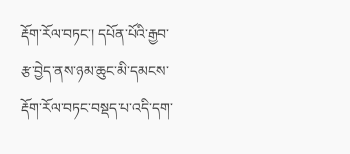རྡོག་རོལ་བཏང་། དཔོན་པོའི་རྒྱབ་རྩ་བྱེད་ནས་ཉམ་ཆུང་མི་དམངས་རྡོག་རོལ་བཏང་བསྡད་པ་འདི་དག་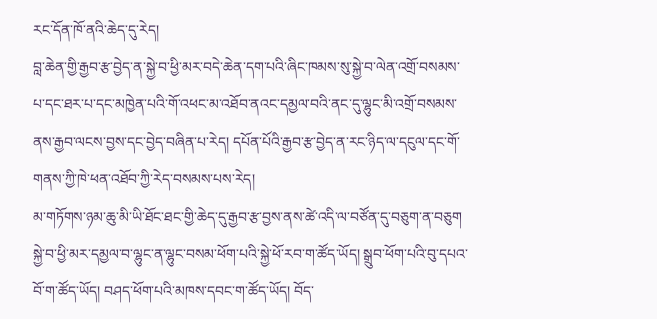རང་དོན་ཁོ་ནའི་ཆེད་དུ་རེད།
བླ་ཆེན་གྱི་རྒྱབ་རྩ་བྱེད་ན་སྐྱེ་བ་ཕྱི་མར་བདེ་ཆེན་དག་པའི་ཞིང་ཁམས་སུ་སྐྱེ་བ་ལེན་འགྲོ་བསམས་པ་དང་ཐར་པ་དང་མཁྱེན་པའི་གོ་འཕང་མ་འཐོབ་ནའང་དམྱལ་བའི་ནང་དུ་ལྷུང་མི་འགྲོ་བསམས་ནས་རྒྱབ་ལངས་བྱས་དང་བྱེད་བཞིན་པ་རེད། དཔོན་པོའི་རྒྱབ་རྩ་བྱེད་ན་རང་ཉིད་ལ་དངུལ་དང་གོ་གནས་ཀྱི་ཁེ་ཕན་འཐོབ་ཀྱི་རེད་བསམས་པས་རེད།
མ་གཏོགས་ཉམ་ཆུ་མི་ཡི་ཐོང་ཐང་གྱི་ཆེད་དུ་རྒྱབ་རྩ་བྱས་ནས་ཚེ་འདི་ལ་བཙོན་དུ་བཅུག་ན་བཅུག སྐྱེ་བ་ཕྱི་མར་དམྱལ་བ་ལྷུང་ན་ལྷུང་བསམ་ཕོག་པའི་སྐྱེ་ཕོ་རབ་ག་ཚོད་ཡོད། སྒྲུབ་ཕོག་པའི་བུ་དཔའ་བོ་ག་ཚོད་ཡོད། བཤད་ཕོག་པའི་མཁས་དབང་ག་ཚོད་ཡོད། བོད་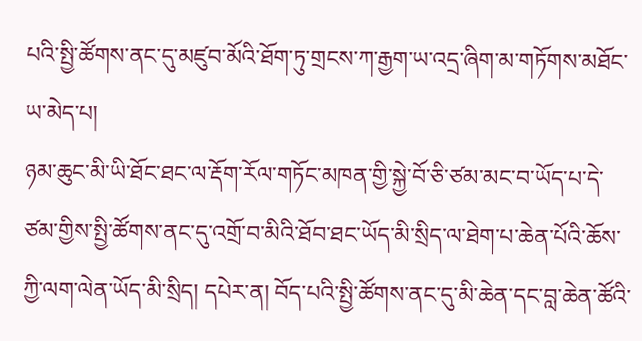པའི་སྤྱི་ཚོགས་ནང་དུ་མཛུབ་མོའི་ཐོག་ཏུ་གྲངས་ཀ་རྒྱག་ཡ་འདྲ་ཞིག་མ་གཏོགས་མཐོང་ཡ་མེད་པ།
ཉམ་ཆུང་མི་ཡི་ཐོང་ཐང་ལ་རྡོག་རོལ་གཏོང་མཁན་གྱི་སྐྱེ་བོ་ཅི་ཙམ་མང་བ་ཡོད་པ་དེ་ཙམ་གྱིས་སྤྱི་ཚོགས་ནང་དུ་འགྲོ་བ་མིའི་ཐོབ་ཐང་ཡོད་མི་སྲིད་ལ་ཐེག་པ་ཆེན་པོའི་ཆོས་ཀྱི་ལག་ལེན་ཡོད་མི་སྲིད། དཔེར་ན། བོད་པའི་སྤྱི་ཚོགས་ནང་དུ་མི་ཆེན་དང་བླ་ཆེན་ཚོའི་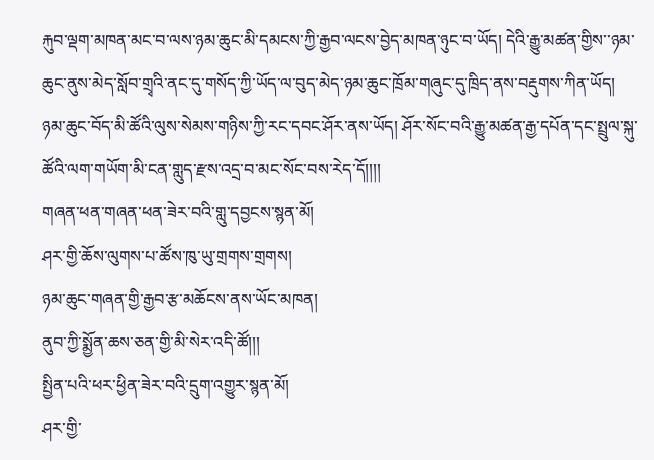རྐུབ་ལྡག་མཁན་མང་བ་ལས་ཉམ་ཆུང་མི་དམངས་ཀྱི་རྒྱབ་ལངས་བྱེད་མཁན་ཉུང་བ་ཡོད། དེའི་རྒྱུ་མཚན་གྱིས་་ཉམ་ཆུང་ནུས་མེད་སློབ་གྲྭའི་ནང་དུ་གསོད་ཀྱི་ཡོད་ལ་བུད་མེད་ཉམ་ཆུང་ཁྲོམ་གཞུང་དུ་ཁྲིད་ནས་བརྡུགས་ཀིན་ཡོད།
ཉམ་ཆུང་བོད་མི་ཚོའི་ལུས་སེམས་གཉིས་ཀྱི་རང་དབང་ཤོར་ནས་ཡོད། ཤོར་སོང་བའི་རྒྱུ་མཚན་རྒྱ་དཔོན་དང་སྤྲུལ་སྐུ་ཚོའི་ལག་གཡོག་མི་ངན་གླུད་རྫས་འདྲ་བ་མང་སོང་བས་རེད་དོ།།།།
གཞན་ཕན་གཞན་ཕན་ཟེར་བའི་གླུ་དབྱངས་སྙན་མོ།
ཤར་གྱི་ཆོས་ལུགས་པ་ཚོས་ཁུ་ཡུ་གྲགས་གྲགས།
ཉམ་ཆུང་གཞན་གྱི་རྒྱབ་རྩ་མཆོངས་ནས་ཡོང་མཁན།
ནུབ་ཀྱི་སྨྱོན་ཆས་ཅན་གྱི་མི་སེར་འདི་ཚོ།།།
སྤྱིན་པའི་ཕར་ཕྱིན་ཟེར་བའི་དྲུག་འགྱུར་སྙན་མོ།
ཤར་གྱི་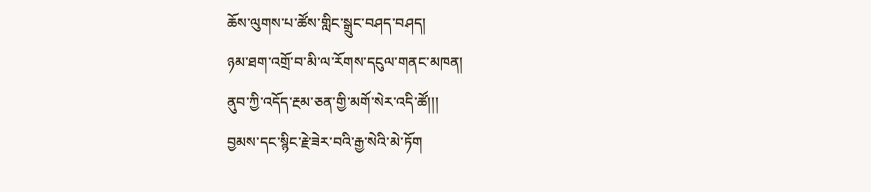ཆོས་ལུགས་པ་ཚོས་གླིང་སྒྲུང་བཤད་བཤད།
ཉམ་ཐག་འགྲོ་བ་མི་ལ་རོགས་དངུལ་གནང་མཁན།
ནུབ་ཀྱི་འདོད་རྔམ་ཅན་གྱི་མགོ་སེར་འདི་ཚོ།།།
བྱམས་དང་སྙིང་རྗེ་ཟེར་བའི་རྒྱ་སེའི་མེ་ཏོག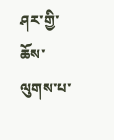ཤར་གྱི་ཆོས་ལུགས་པ་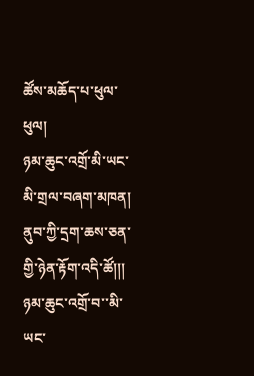ཚོས་མཆོད་པ་ཕུལ་ཕུལ།
ཉམ་ཆུང་འགྲོ་མི་ཡང་མི་གྲལ་བཞག་མཁན།
ནུབ་ཀྱི་དྲག་ཆས་ཅན་གྱི་ཉེན་རྟོག་འདི་ཚོ།།།
ཉམ་ཆུང་འགྲོ་བ་་མི་ཡང་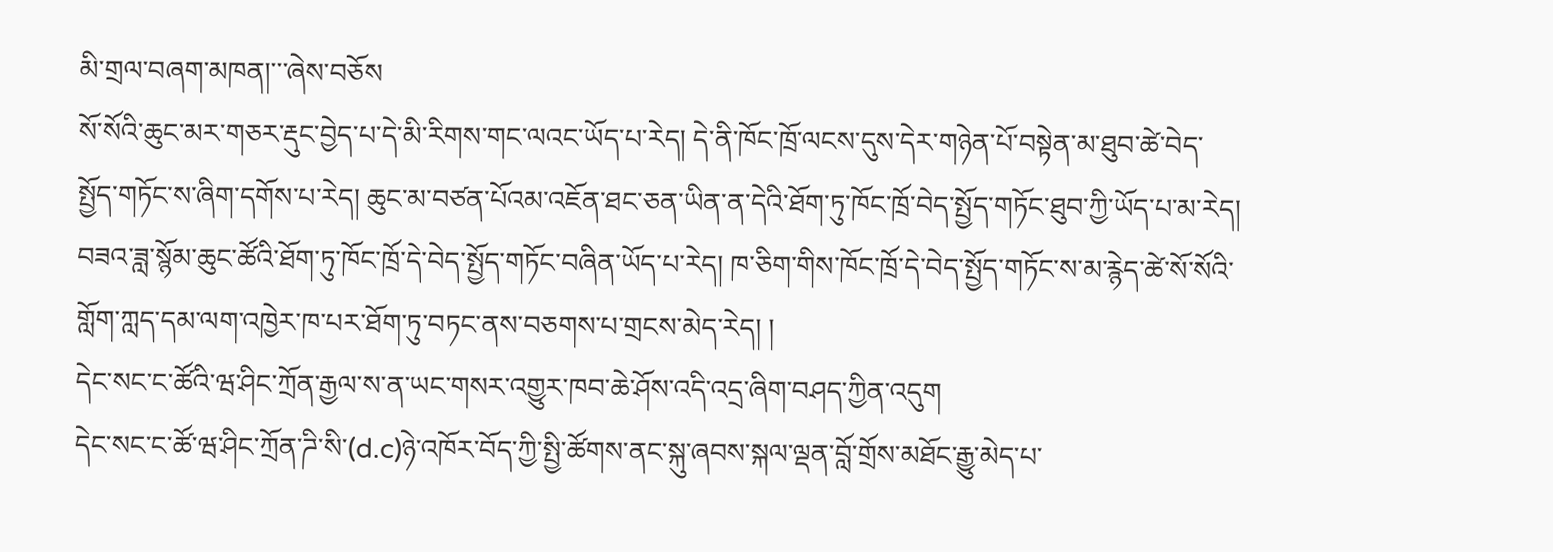མི་གྲལ་བཞག་མཁན།་་་ཞེས་བཅོས
སོ་སོའི་ཆུང་མར་གཅར་རྡུང་བྱེད་པ་དེ་མི་རིགས་གང་ལའང་ཡོད་པ་རེད། དེ་ནི་ཁོང་ཁྲོ་ལངས་དུས་དེར་གཉེན་པོ་བསྟེན་མ་ཐུབ་ཚེ་བེད་སྤྱོད་གཏོང་ས་ཞིག་དགོས་པ་རེད། ཆུང་མ་བཙན་པོའམ་འཇོན་ཐང་ཅན་ཡིན་ན་དེའི་ཐོག་ཏུ་ཁོང་ཁྲོ་བེད་སྤྱོད་གཏོང་ཐུབ་ཀྱི་ཡོད་པ་མ་རེད། བཟའ་ཟླ་སྙོམ་ཆུང་ཚོའི་ཐོག་ཏུ་ཁོང་ཁྲོ་དེ་བེད་སྤྱོད་གཏོང་བཞིན་ཡོད་པ་རེད། ཁ་ཅིག་གིས་ཁོང་ཁྲོ་དེ་བེད་སྤྱོད་གཏོང་ས་མ་རྙེད་ཚེ་སོ་སོའི་གློག་ཀླད་དམ་ལག་འཁྱེར་ཁ་པར་ཐོག་ཏུ་བཏང་ནས་བཅགས་པ་གྲངས་མེད་རེད། །
དེང་སང་ང་ཚོའི་ཝ་ཤིང་ཀྲོན་རྒྱལ་ས་ན་ཡང་གསར་འགྱུར་ཁབ་ཆེ་ཤོས་འདི་འདྲ་ཞིག་བཤད་ཀྱིན་འདུག
དེང་སང་ང་ཚོ་ཝ་ཤིང་ཀྲོན་ཌི་སི་(d.c)ཉེ་འཁོར་བོད་ཀྱི་སྤྱི་ཚོགས་ནང་སྐུ་ཞབས་སྐལ་ལྡན་བློ་གྲོས་མཐོང་རྒྱུ་མེད་པ་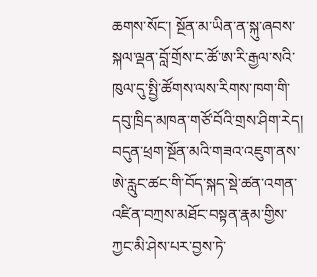ཆགས་སོང་། སྔོན་མ་ཡིན་ན་སྐུ་ཞབས་སྐལ་ལྡན་བློ་གྲོས་ང་ཚོ་ཨ་རི་རྒྱལ་སའི་ཁུལ་དུ་སྤྱི་ཚོགས་ལས་རིགས་ཁག་གི་དབུ་ཁྲིད་མཁན་གཙོ་བོའི་གྲས་ཤིག་རེད།
བདུན་ཕྲག་སྔོན་མའི་གཟའ་འཇུག་ནས་ཨེ་རླུང་ཚང་གི་བོད་སྐད་སྡེ་ཚན་འགན་འཛིན་བཀྲས་མཐོང་བསྟན་རྣམ་གྱིས་ཀྱང་མི་ཤེས་པར་བྱས་ཏེ་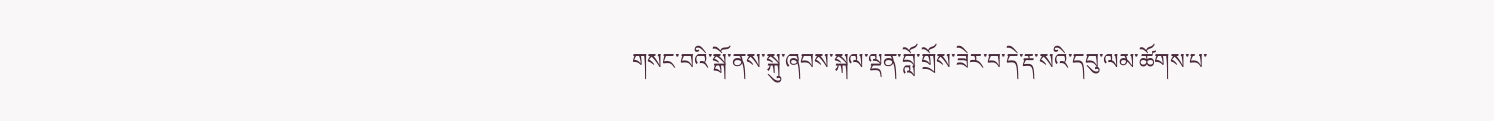གསང་བའི་སྒོ་ནས་སྐུ་ཞབས་སྐལ་ལྡན་བློ་གྲོས་ཟེར་བ་དེ་རྡ་སའི་དབུ་ལམ་ཚོགས་པ་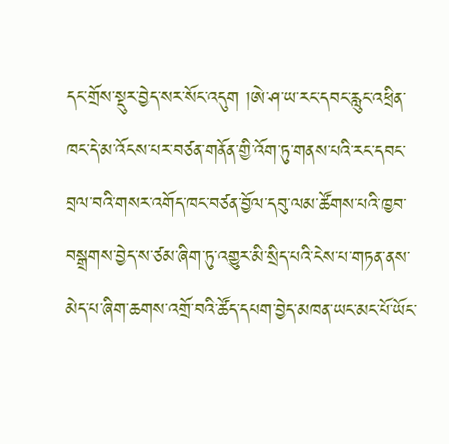དང་གྲོས་སྡུར་བྱེད་སར་སོང་འདུག །ཨེ་ཤ་ཡ་རང་དབང་རླུང་འཕྲིན་ཁང་དེ་མ་འོངས་པར་བཙན་གནོན་གྱི་འོག་ཏུ་གནས་པའི་རང་དབང་བྲལ་བའི་གསར་འགོད་ཁང་བཙན་བྱོལ་དབུ་ལམ་ཚོགས་པའི་ཁྱབ་བསྒྲགས་བྱེད་ས་ཙམ་ཞིག་ཏུ་འགྱུར་མི་སྲིད་པའི་ངེས་པ་གཏན་ནས་མེད་པ་ཞིག་ཆགས་འགྲོ་བའི་ཚོད་དཔག་བྱེད་མཁན་ཡང་མང་པོ་ཡོང་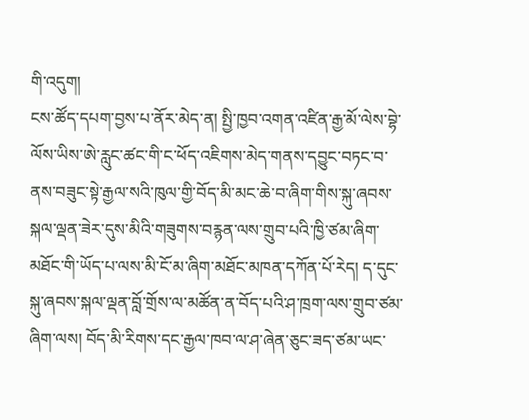གི་འདུག།
ངས་ཚོད་དཔག་བྱས་པ་ནོར་མེད་ན། སྤྱི་ཁྱབ་འགན་འཛིན་རྒྱ་མོ་ལེས་བྷེ་ལོས་ཡིས་ཨེ་རླུང་ཚང་གི་ང་ཕོད་འཇིགས་མེད་གནས་དབྱུང་བཏང་བ་ནས་བཟུང་སྟེ་རྒྱལ་སའི་ཁུལ་གྱི་བོད་མི་མང་ཆེ་བ་ཞིག་གིས་སྐུ་ཞབས་སྐལ་ལྡན་ཟེར་དུས་མིའི་གཟུགས་བརྙན་ལས་གྲུབ་པའི་ཁྱི་ཙམ་ཞིག་མཐོང་གི་ཡོད་པ་ལས་མི་ངོ་མ་ཞིག་མཐོང་མཁན་དཀོན་པོ་རེད། ད་དུང་སྐུ་ཞབས་སྐལ་ལྡན་བློ་གྲོས་ལ་མཚོན་ན་བོད་པའི་ཤ་ཁྲག་ལས་གྲུབ་ཙམ་ཞིག་ལས། བོད་མི་རིགས་དང་རྒྱལ་ཁབ་ལ་ཤ་ཞེན་ཅུང་ཟད་ཙམ་ཡང་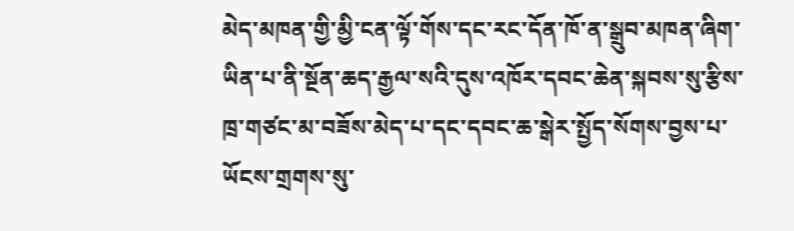མེད་མཁན་གྱི་མྱི་ངན་ལྟོ་གོས་དང་རང་དོན་ཁོ་ན་སྒྲུབ་མཁན་ཞིག་ཡིན་པ་ནི་སྔོན་ཆད་རྒྱལ་སའི་དུས་འཁོར་དབང་ཆེན་སྐབས་སུ་རྩིས་ཁྲ་གཙང་མ་བཟོས་མེད་པ་དང་དབང་ཆ་སྒེར་སྤྱོད་སོགས་བྱས་པ་ཡོངས་གྲགས་སུ་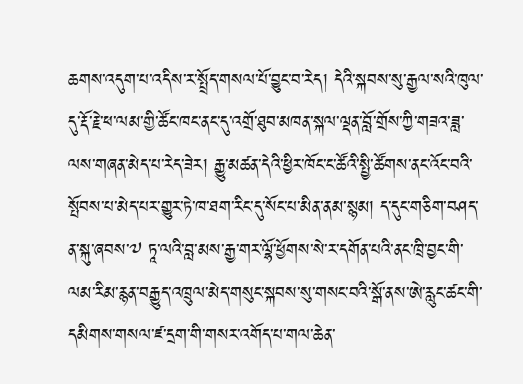ཆགས་འདུག་པ་འདིས་ར་སྤྲོད་གསལ་པོ་བྱུང་བ་རེད། དེའི་སྐབས་སུ་རྒྱལ་སའི་ཁུལ་དུ་རྡོ་རྗེ་ཕ་ལམ་གྱི་ཚོང་ཁང་ནང་དུ་འགྲོ་ཐུབ་མཁན་སྐལ་ལྡན་བློ་གྲོས་ཀྱི་གཟའ་ཟླ་ལས་གཞན་མེད་པ་རེད་ཟེར། རྒྱུ་མཚན་དེའི་ཕྱིར་ཁོང་ང་ཚོའི་སྤྱི་ཚོགས་ནང་འོང་བའི་སྤོབས་པ་མེད་པར་གྱུར་ཏེ་ཁ་ཐག་རིང་དུ་སོང་པ་མིན་ནམ་སྙམ། ད་དུང་གཅིག་བཤད་ན་སྐུ་ཞབས་༧ ཏཱ་ལའི་བླ་མས་རྒྱ་གར་ལྷོ་ཕྱོགས་སེ་ར་དགོན་པའི་ནང་ཁྲི་བྱང་གི་ལམ་རིམ་རྙན་བརྒྱུད་འཁྲུལ་མེད་གསུང་སྐབས་སུ་གསང་བའི་སྒོ་ནས་ཨེ་རླུང་ཚང་གི་དམིགས་གསལ་ཛ་དྲག་གི་གསར་འགོད་པ་གལ་ཆེན་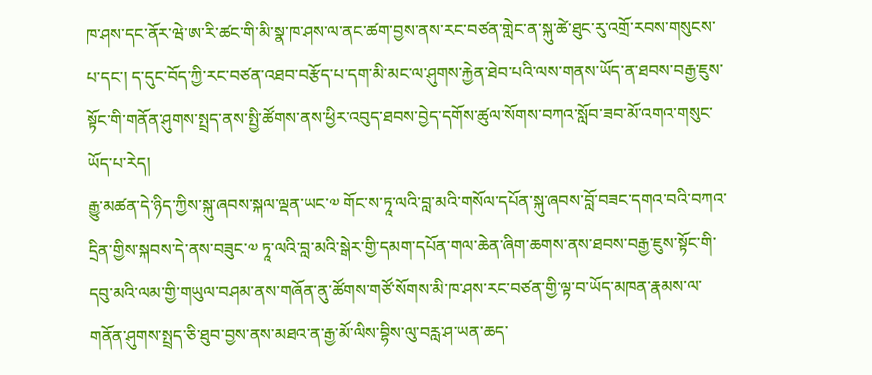ཁ་ཤས་དང་ནོར་ཝེ་ཨ་རི་ཚང་གི་མི་སྣ་ཁ་ཤས་ལ་ནང་ཚག་བྱས་ནས་རང་བཙན་གླེང་ན་སྐུ་ཚེ་ཐུང་རུ་འགྲོ་རབས་གསུངས་པ་དང་། ད་དུང་བོད་ཀྱི་རང་བཙན་འཐབ་བརྩོད་པ་དག་མི་མང་ལ་ཤུགས་རྐྱེན་ཐེབ་པའི་ལས་གནས་ཡོད་ན་ཐབས་བརྒྱ་ཇུས་སྟོང་གི་གནོན་ཤུགས་སྤྲད་ནས་སྤྱི་ཚོགས་ནས་ཕྱིར་འབུད་ཐབས་བྱེད་དགོས་ཚུལ་སོགས་བཀའ་སློབ་ཟབ་མོ་འགའ་གསུང་ཡོད་པ་རེད།
རྒྱུ་མཚན་དེ་ཉིད་ཀྱིས་སྐུ་ཞབས་སྐལ་ལྡན་ཡང་༧ གོང་ས་ཏཱ་ལའི་བླ་མའི་གསོལ་དཔོན་སྐུ་ཞབས་བློ་བཟང་དགའ་བའི་བཀའ་དྲིན་གྱིས་སྐབས་དེ་ནས་བཟུང་༧ ཏཱ་ལའི་བླ་མའི་སྒེར་གྱི་དམག་དཔོན་གལ་ཆེན་ཞིག་ཆགས་ནས་ཐབས་བརྒྱ་ཇུས་སྟོང་གི་དབུ་མའི་ལམ་གྱི་གཡུལ་བཤམ་ནས་གཞོན་ནུ་ཚོགས་གཙོ་སོགས་མི་ཁ་ཤས་རང་བཙན་གྱི་ལྟ་བ་ཡོད་མཁན་རྣམས་ལ་གནོན་ཤུགས་སྤྲད་ཅི་ཐུབ་བྱས་ནས་མཐའ་ན་རྒྱ་མོ་ལིས་བྷིས་ལུ་བརླ་ཤ་ཡན་ཆད་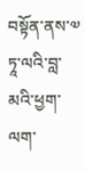བསྟོན་ནས་༧ ཏཱ་ལའི་བླ་མའི་ཕྱག་ལག་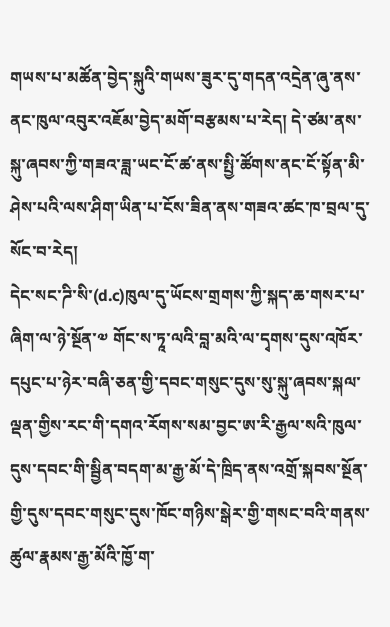གཡས་པ་མཚོན་བྱེད་སྐུའི་གཡས་ཟུར་དུ་གདན་འདྲེན་ཞུ་ནས་ནང་ཁུལ་འབུར་འཇོམ་བྱེད་མགོ་བརྩམས་པ་རེད། དེ་ཙམ་ནས་སྐུ་ཞབས་ཀྱི་གཟའ་ཟླ་ཡང་ངོ་ཚ་ནས་སྤྱི་ཚོགས་ནང་ངོ་སྟོན་མི་ཤེས་པའི་ལས་ཤིག་ཡིན་པ་ངོས་ཟིན་ནས་གཟའ་ཚང་ཁ་བྲལ་དུ་སོང་བ་རེད།
དེང་སང་ཌི་སི་(d.c)ཁུལ་དུ་ཡོངས་གྲགས་ཀྱི་སྐད་ཆ་གསར་པ་ཞིག་ལ་ཉེ་སྔོན་༧ གོང་ས་ཏཱ་ལའི་བླ་མའི་ལ་དྭགས་དུས་འཁོར་དཔུང་པ་ཉེར་བཞི་ཅན་གྱི་དབང་གསུང་དུས་སུ་སྐུ་ཞབས་སྐལ་ལྡན་གྱིས་རང་གི་དགའ་རོགས་སམ་བྱང་ཨ་རི་རྒྱལ་སའི་ཁུལ་དུས་དབང་གི་སྦྱིན་བདག་མ་རྒྱ་མོ་དེ་ཁྲིད་ནས་འགྲོ་སྐབས་སྔོན་གྱི་དུས་དབང་གསུང་དུས་ཁོང་གཉིས་སྒེར་གྱི་གསང་བའི་གནས་ཚུལ་རྣམས་རྒྱ་མོའི་ཁྱོ་ག་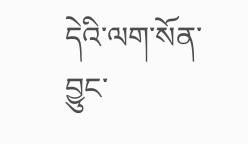དེའི་ལག་སོན་བྱུང་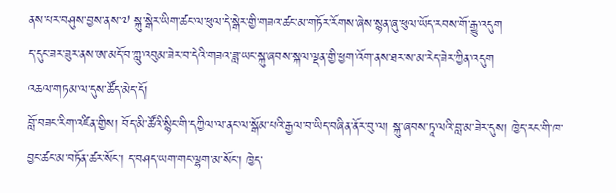ནས་པར་བཤུས་བྱས་ནས་༧ སྐུ་སྒེར་ཡིག་ཚང་ལ་ཕུལ་དེ་སྒེར་གྱི་གཟའ་ཚང་མ་གཏོར་རོགས་ཞེས་སྙན་ཞུ་ཕུལ་ཡོད་རབས་གོ་རྒྱུ་འདུག
ད་དུང་ཟར་ཟུར་ནས་ཨ་མདོ་བ་ཀླུ་འབུམ་ཟེར་བ་དེའི་གཟའ་ཟླ་ཡང་སྐུ་ཞབས་སྐལ་ལྡན་གྱི་ཕྱག་འོག་ནས་ཐར་ས་མ་རེད་ཟེར་ཀྱིན་འདུག
འཆལ་གཏམ་ལ་དུས་ཚོད་མེད་དོ།
བློ་བཟང་རིག་འཛིན་གྱིས། བོད་མི་ཚོའི་སྙིང་གི་དཀྱིལ་ལ་ནང་ལ་སྒོམ་པའི་རྒྱལ་བ་ཡིད་བཞིན་ནོར་བུ་ལ། སྐུ་ཞབས་ཏཱ་ལའི་བླ་མ་ཟེར་དུས། ཁྱེད་རང་གི་ཁ་བྱང་ཚང་མ་བཏོན་ཚར་སོང་། ད་བཤད་ཡག་གང་ལྷག་མ་སོང་། ཁྱེད་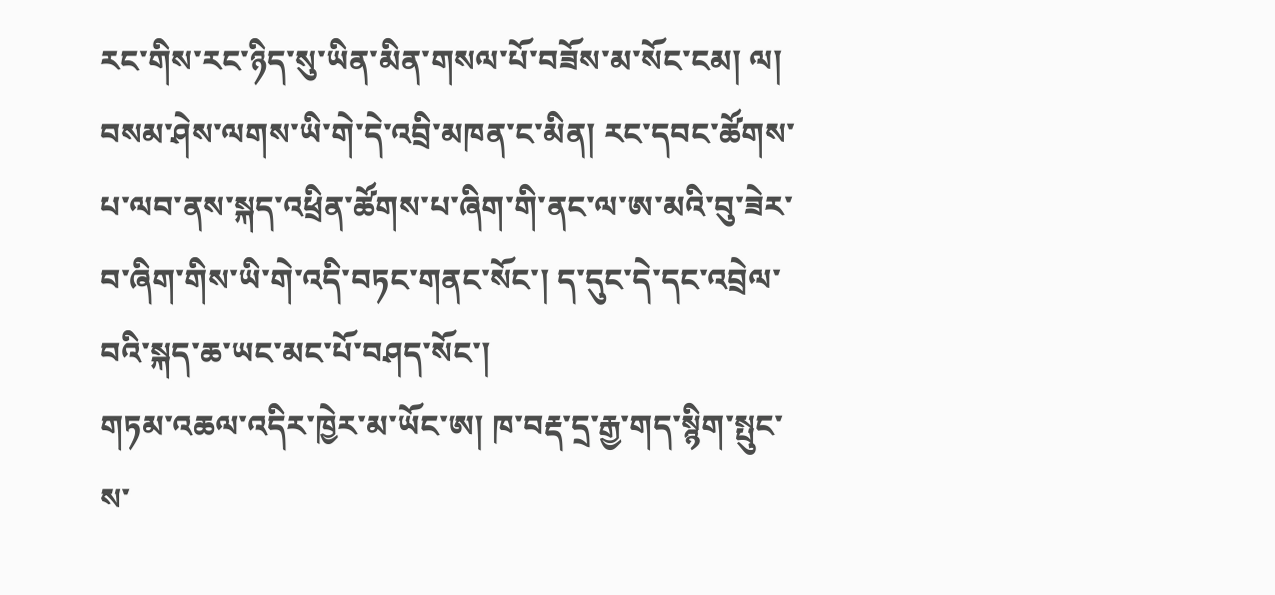རང་གིས་རང་ཉིད་སུ་ཡིན་མིན་གསལ་པོ་བཟོས་མ་སོང་ངམ། ལ།
བསམ་ཤེས་ལགས་ཡི་གེ་དེ་འབྲི་མཁན་ང་མིན། རང་དབང་ཚོགས་པ་ལབ་ནས་སྐད་འཕྲིན་ཚོགས་པ་ཞིག་གི་ནང་ལ་ཨ་མའི་བུ་ཟེར་བ་ཞིག་གིས་ཡི་གེ་འདི་བཏང་གནང་སོང་། ད་དུང་དེ་དང་འབྲེལ་བའི་སྐད་ཆ་ཡང་མང་པོ་བཤད་སོང་།
གཏམ་འཆལ་འདིར་ཁྱེར་མ་ཡོང་ཨ། ཁ་བརྡ་དྲ་རྒྱ་གད་སྙིག་སྤུང་ས་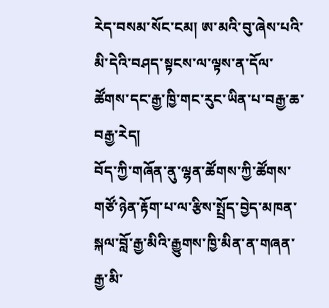རེད་བསམ་སོང་ངམ། ཨ་མའི་བུ་ཞེས་པའི་མི་དེའི་བཤད་སྟངས་ལ་ལྟས་ན་དོལ་ཚོགས་དང་རྒྱ་ཁྱི་གང་རུང་ཡིན་པ་བརྒྱ་ཆ་བརྒྱ་རེད།
བོད་ཀྱི་གཞོན་ནུ་ལྷན་ཚོགས་ཀྱི་ཚོགས་གཙོ་ཉེན་རྟོག་པ་ལ་རྩིས་སྤྲོད་བྱེད་མཁན་སྐལ་བློ་རྒྱ་མིའི་རྒྱུགས་ཁྱི་མིན་ན་གཞན་རྒྱ་མི་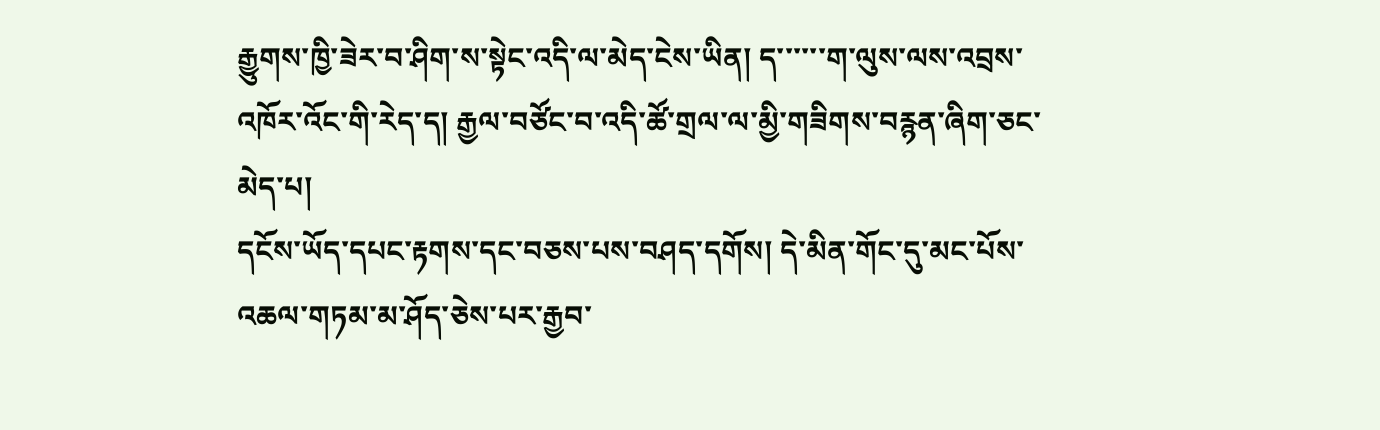རྒྱུགས་ཁྱི་ཟེར་བ་ཤིག་ས་སྟེང་འདི་ལ་མེད་ངེས་ཡིན། ད་་་་་་ག་ལུས་ལས་འབྲས་འཁོར་འོང་གི་རེད་ད། རྒྱལ་བཙོང་བ་འདི་ཚོ་གྲལ་ལ་མྱི་གཟིགས་བརྙན་ཞིག་ཅང་མེད་པ།
དངོས་ཡོད་དཔང་རྟགས་དང་བཅས་པས་བཤད་དགོས། དེ་མིན་གོང་དུ་མང་པོས་འཆལ་གཏམ་མ་ཤོད་ཅེས་པར་རྒྱབ་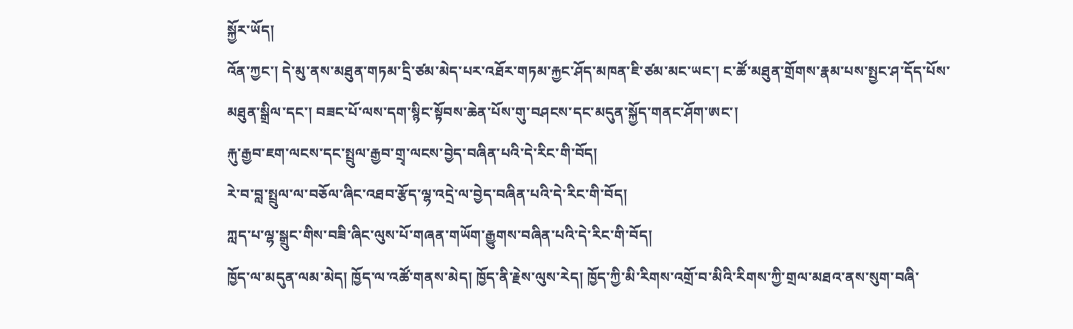སྐྱོར་ཡོད།
འོན་ཀྱང་། དེ་མུ་ནས་མཐུན་གཏམ་དྲི་ཙམ་མེད་པར་འཐོར་གཏམ་རྐྱང་ཤོད་མཁན་ཇི་ཙམ་མང་ཡང་། ང་ཚོ་མཐུན་གྲོགས་རྣམ་པས་སྤྱང་ཤ་དོད་པོས་མཐུན་སྒྲིལ་དང་། བཟང་པོ་ལས་དག་སྙིང་སྟོབས་ཆེན་པོས་གུ་བཤངས་དང་མདུན་སྐྱོད་གནང་ཤོག་ཨང་།
རྐུ་རྒྱབ་ཇག་ལངས་དང་སྤྲུལ་རྒྱབ་གྲྭ་ལངས་བྱེད་བཞིན་པའི་དེ་རིང་གི་བོད།
རེ་བ་བླ་སྤྲུལ་ལ་བཅོལ་ཞིང་འཐབ་རྩོད་ལྷ་འདྲེ་ལ་བྱེད་བཞིན་པའི་དེ་རིང་གི་བོད།
ཀླད་པ་ལྷ་སྒྲུང་གིས་བཟི་ཞིང་ལུས་པོ་གཞན་གཡོག་རྒྱུགས་བཞིན་པའི་དེ་རིང་གི་བོད།
ཁྱོད་ལ་མདུན་ལམ་མེད། ཁྱོད་ལ་འཚོ་གནས་མེད། ཁྱོད་ནི་རྗེས་ལུས་རེད། ཁྱོད་ཀྱི་མི་རིགས་འགྲོ་བ་མིའི་རིགས་ཀྱི་གྲལ་མཐའ་ནས་སུག་བཞི་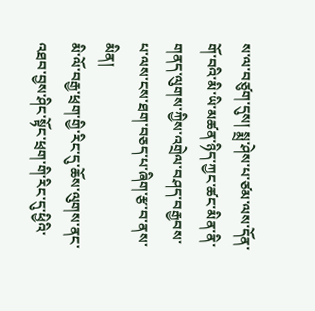ས་ལ་བཙུག་དུས། སྨྲ་ཤེས་པ་ཙམ་ལས་དོན་གོ་བའི་མི་ཡི་མཚན་ཉིད་ཀྱང་ཚང་མིན་ནི་གནད་ལུགས་ཀྱིས་འགྲེལ་བཤད་བརྒྱབས་པ་ལས་ངས་ཐག་བཅད་པ་ཞིག་རྩ་བ་ནས་མིན།
མི་ལོ་བརྒྱ་ཕྲག་གྱི་རིང་དུ་ཆོས་ལུགས་ནང་འཐབ་བྱས་ཤིང་སྟོང་ཕྲག་གི་རིང་དུ་ཕྱིའི་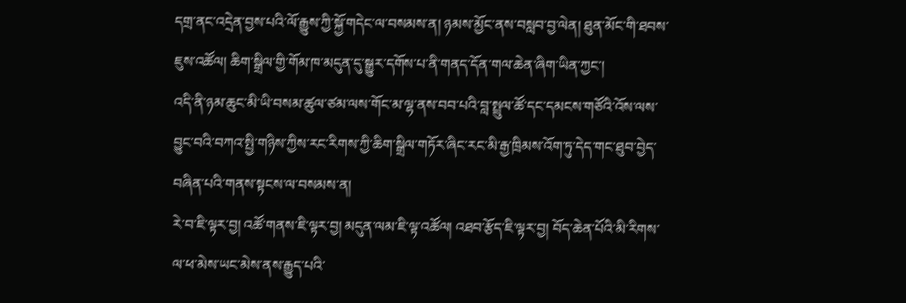དགྲ་ནང་འདྲེན་བྱས་པའི་ལོ་རྒྱུས་ཀྱི་སྐྱོ་གདེང་ལ་བསམས་ན། ཉམས་མྱོང་ནས་བསླབ་བྱ་ལེན། ཐུན་མོང་གི་ཐབས་ཇུས་འཚོལ། ཆིག་སྒྲིལ་གྱི་གོམ་ཁ་མདུན་དུ་སྒྱུར་དགོས་པ་ནི་གནད་དོན་གལ་ཆེན་ཞིག་ཡིན་ཀྱང་།
འདི་ནི་ཉམ་ཆུང་མི་ཡི་བསམ་ཚུལ་ཙམ་ལས་གོང་མ་ལྷ་ནས་བབ་པའི་བླ་སྤྲུལ་ཚོ་དང་དམངས་གཙོའི་འོས་ལས་བྱུང་བའི་བཀའ་སྤྱི་གཉིས་ཀྱིས་རང་རིགས་ཀྱི་ཆིག་སྒྲིལ་གཏོར་ཞིང་རང་མི་རྒྱ་ཁྲིམས་འོག་ཏུ་དེད་གང་ཐུབ་བྱེད་བཞིན་པའི་གནས་སྟངས་ལ་བསམས་ན།
རེ་བ་ཇི་ལྟར་བྱ། འཚོ་གནས་ཇི་ལྟར་བྱ། མདུན་ལམ་ཇི་ལྟ་འཚོལ། འཐབ་རྩོད་ཇི་ལྟར་བྱ། བོད་ཆེན་པོའི་མི་རིགས་ལ་ཕ་མེས་ཡང་མེས་ནས་རྒྱུད་པའི་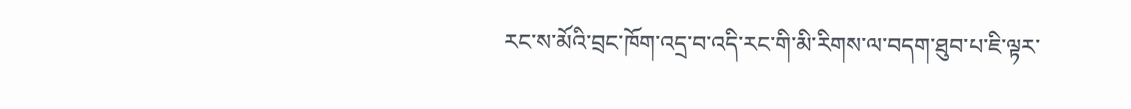རང་ས་མོའི་བྲང་ཁོག་འདྲ་བ་འདི་རང་གི་མི་རིགས་ལ་བདག་ཐུབ་པ་ཇི་ལྟར་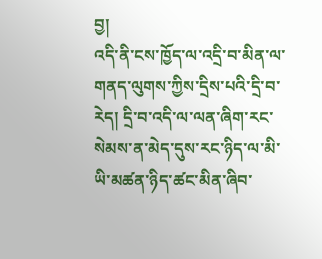བྱ།
འདི་ནི་ངས་ཁྱོད་ལ་འདྲི་བ་མིན་ལ་གནད་ལུགས་ཀྱིས་དྲིས་པའི་དྲི་བ་རེད། དྲི་བ་འདི་ལ་ལན་ཞིག་རང་སེམས་ན་མེད་དུས་རང་ཉིད་ལ་མི་ཡི་མཚན་ཉིད་ཚང་མིན་ཞིབ་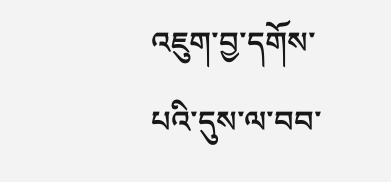འཇུག་བྱ་དགོས་པའི་དུས་ལ་བབ་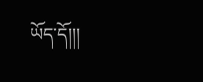ཡོད་དོ།།།